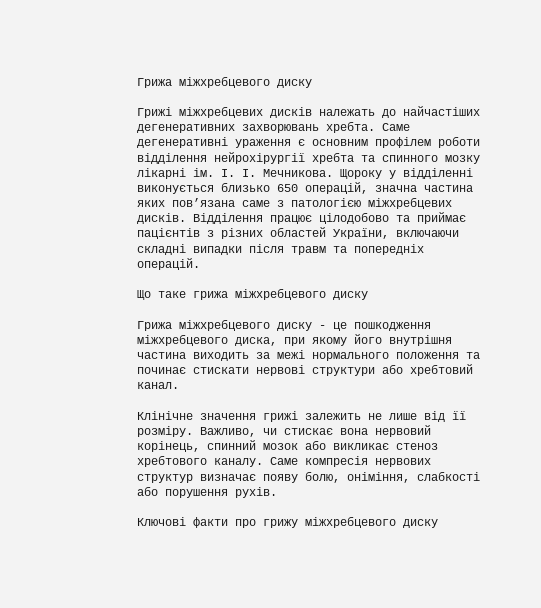Грижа міжхребцевого диску

Грижі міжхребцевих дисків належать до найчастіших дегенеративних захворювань хребта. Саме дегенеративні ураження є основним профілем роботи відділення нейрохірургії хребта та спинного мозку лікарні ім. І. І. Мечникова. Щороку у відділенні виконується близько 650 операцій, значна частина яких пов’язана саме з патологією міжхребцевих дисків. Відділення працює цілодобово та приймає пацієнтів з різних областей України, включаючи складні випадки після травм та попередніх операцій.

Що таке грижа міжхребцевого диску

Грижа міжхребцевого диску - це пошкодження міжхребцевого диска, при якому його внутрішня частина виходить за межі нормального положення та починає стискати нервові структури або хребтовий канал.

Клінічне значення грижі залежить не лише від її розміру. Важливо, чи стискає вона нервовий корінець, спинний мозок або викликає стеноз хребтового каналу. Саме компресія нервових структур визначає появу болю, оніміння, слабкості або порушення рухів.

Ключові факти про грижу міжхребцевого диску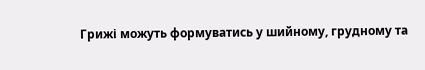Грижі можуть формуватись у шийному, грудному та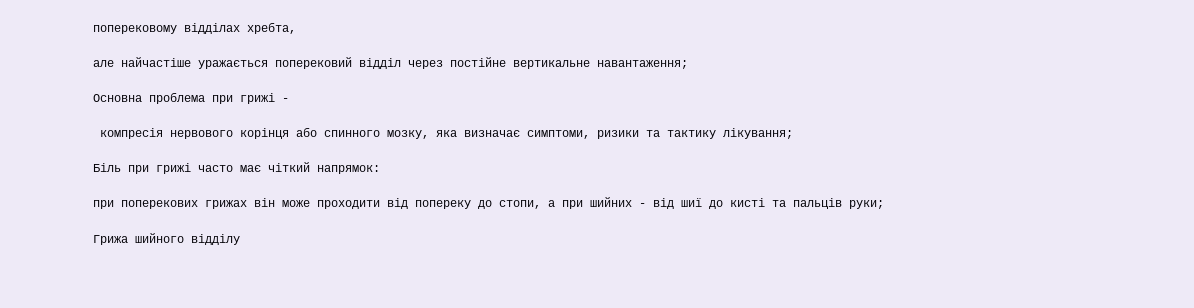поперековому відділах хребта,

але найчастіше уражається поперековий відділ через постійне вертикальне навантаження;

Основна проблема при грижі -

 компресія нервового корінця або спинного мозку, яка визначає симптоми, ризики та тактику лікування;

Біль при грижі часто має чіткий напрямок:

при поперекових грижах він може проходити від попереку до стопи, а при шийних - від шиї до кисті та пальців руки;

Грижа шийного відділу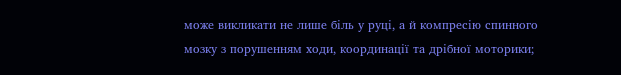може викликати не лише біль у руці, а й компресію спинного мозку з порушенням ходи, координації та дрібної моторики;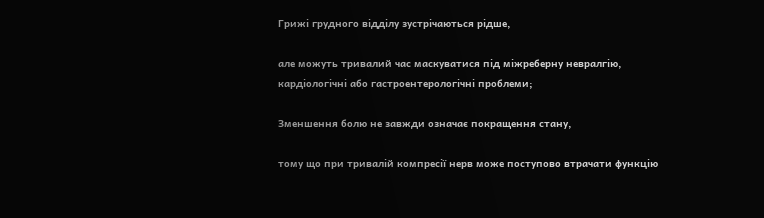Грижі грудного відділу зустрічаються рідше,

але можуть тривалий час маскуватися під міжреберну невралгію, кардіологічні або гастроентерологічні проблеми;

Зменшення болю не завжди означає покращення стану,

тому що при тривалій компресії нерв може поступово втрачати функцію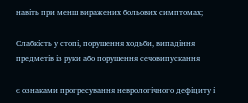навіть при менш виражених больових симптомах;

Слабкість у стопі, порушення ходьби, випадіння предметів із руки або порушення сечовипускання

є ознаками прогресування неврологічного дефіциту і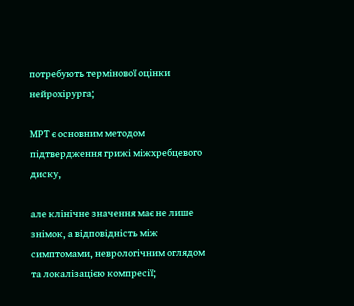потребують термінової оцінки нейрохірурга;

МРТ є основним методом підтвердження грижі міжхребцевого диску,

але клінічне значення має не лише знімок, а відповідність між симптомами, неврологічним оглядом та локалізацією компресії;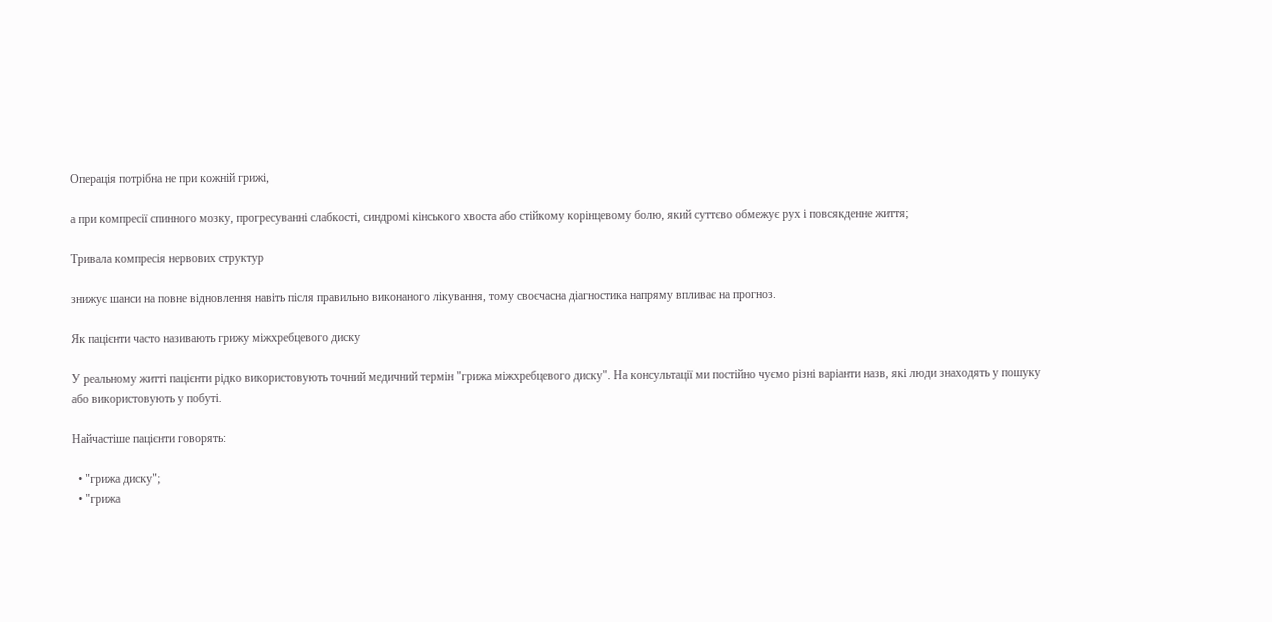Операція потрібна не при кожній грижі,

а при компресії спинного мозку, прогресуванні слабкості, синдромі кінського хвоста або стійкому корінцевому болю, який суттєво обмежує рух і повсякденне життя;

Тривала компресія нервових структур

знижує шанси на повне відновлення навіть після правильно виконаного лікування, тому своєчасна діагностика напряму впливає на прогноз.

Як пацієнти часто називають грижу міжхребцевого диску

У реальному житті пацієнти рідко використовують точний медичний термін "грижа міжхребцевого диску". На консультації ми постійно чуємо різні варіанти назв, які люди знаходять у пошуку або використовують у побуті.

Найчастіше пацієнти говорять:

  • "грижа диску";
  • "грижа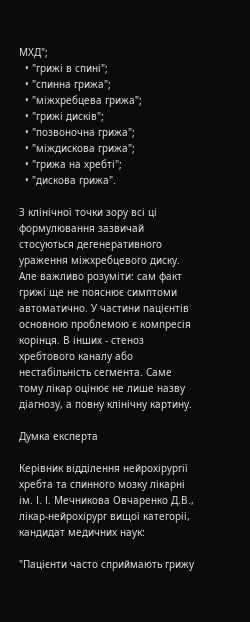МХД";
  • "грижі в спині";
  • "спинна грижа";
  • "міжхребцева грижа";
  • "грижі дисків";
  • "позвоночна грижа";
  • "міждискова грижа";
  • "грижа на хребті";
  • "дискова грижа".

З клінічної точки зору всі ці формулювання зазвичай стосуються дегенеративного ураження міжхребцевого диску. Але важливо розуміти: сам факт грижі ще не пояснює симптоми автоматично. У частини пацієнтів основною проблемою є компресія корінця. В інших - стеноз хребтового каналу або нестабільність сегмента. Саме тому лікар оцінює не лише назву діагнозу, а повну клінічну картину.

Думка експерта

Керівник відділення нейрохірургії хребта та спинного мозку лікарні ім. І. І. Мечникова Овчаренко Д.В., лікар-нейрохірург вищої категорії, кандидат медичних наук:

"Пацієнти часто сприймають грижу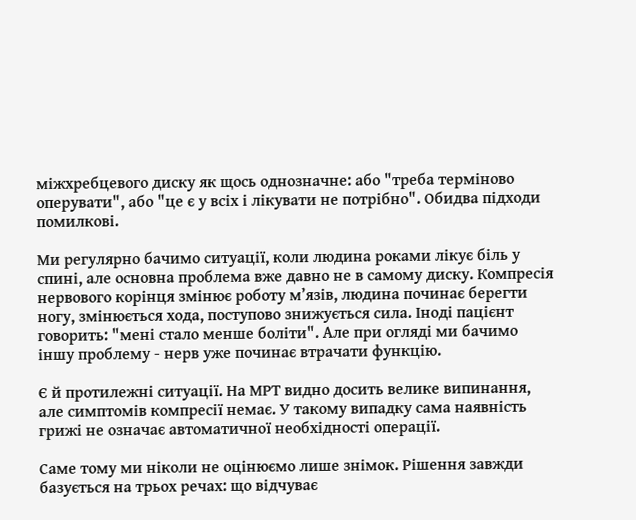міжхребцевого диску як щось однозначне: або "треба терміново оперувати", або "це є у всіх і лікувати не потрібно". Обидва підходи помилкові.

Ми регулярно бачимо ситуації, коли людина роками лікує біль у спині, але основна проблема вже давно не в самому диску. Компресія нервового корінця змінює роботу м’язів, людина починає берегти ногу, змінюється хода, поступово знижується сила. Іноді пацієнт говорить: "мені стало менше боліти". Але при огляді ми бачимо іншу проблему - нерв уже починає втрачати функцію.

Є й протилежні ситуації. На МРТ видно досить велике випинання, але симптомів компресії немає. У такому випадку сама наявність грижі не означає автоматичної необхідності операції.

Саме тому ми ніколи не оцінюємо лише знімок. Рішення завжди базується на трьох речах: що відчуває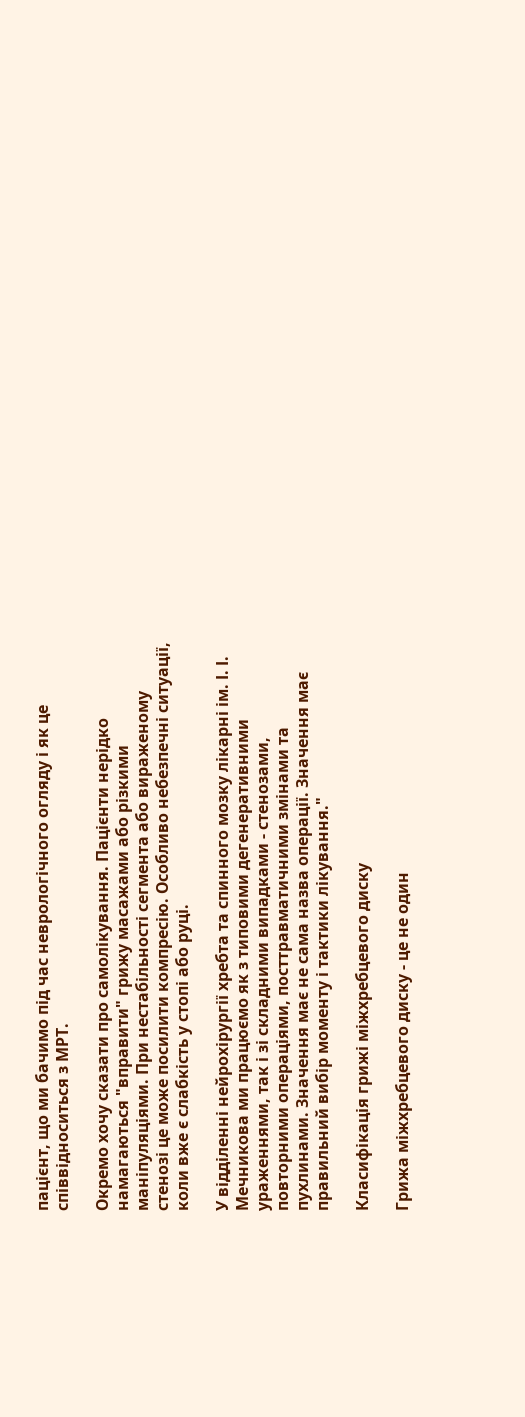пацієнт, що ми бачимо під час неврологічного огляду і як це співвідноситься з МРТ.

Окремо хочу сказати про самолікування. Пацієнти нерідко намагаються "вправити" грижу масажами або різкими маніпуляціями. При нестабільності сегмента або вираженому стенозі це може посилити компресію. Особливо небезпечні ситуації, коли вже є слабкість у стопі або руці.

У відділенні нейрохірургії хребта та спинного мозку лікарні ім. І. І. Мечникова ми працюємо як з типовими дегенеративними ураженнями, так і зі складними випадками - стенозами, повторними операціями, посттравматичними змінами та пухлинами. Значення має не сама назва операції. Значення має правильний вибір моменту і тактики лікування."

Класифікація грижі міжхребцевого диску

Грижа міжхребцевого диску - це не один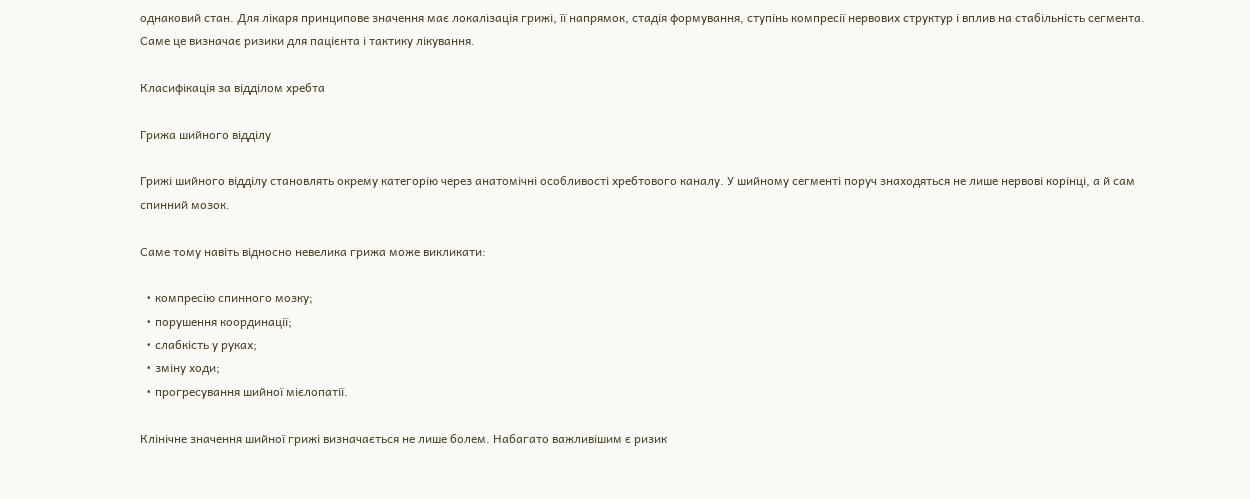однаковий стан. Для лікаря принципове значення має локалізація грижі, її напрямок, стадія формування, ступінь компресії нервових структур і вплив на стабільність сегмента. Саме це визначає ризики для пацієнта і тактику лікування.

Класифікація за відділом хребта

Грижа шийного відділу

Грижі шийного відділу становлять окрему категорію через анатомічні особливості хребтового каналу. У шийному сегменті поруч знаходяться не лише нервові корінці, а й сам спинний мозок.

Саме тому навіть відносно невелика грижа може викликати:

  • компресію спинного мозку;
  • порушення координації;
  • слабкість у руках;
  • зміну ходи;
  • прогресування шийної мієлопатії.

Клінічне значення шийної грижі визначається не лише болем. Набагато важливішим є ризик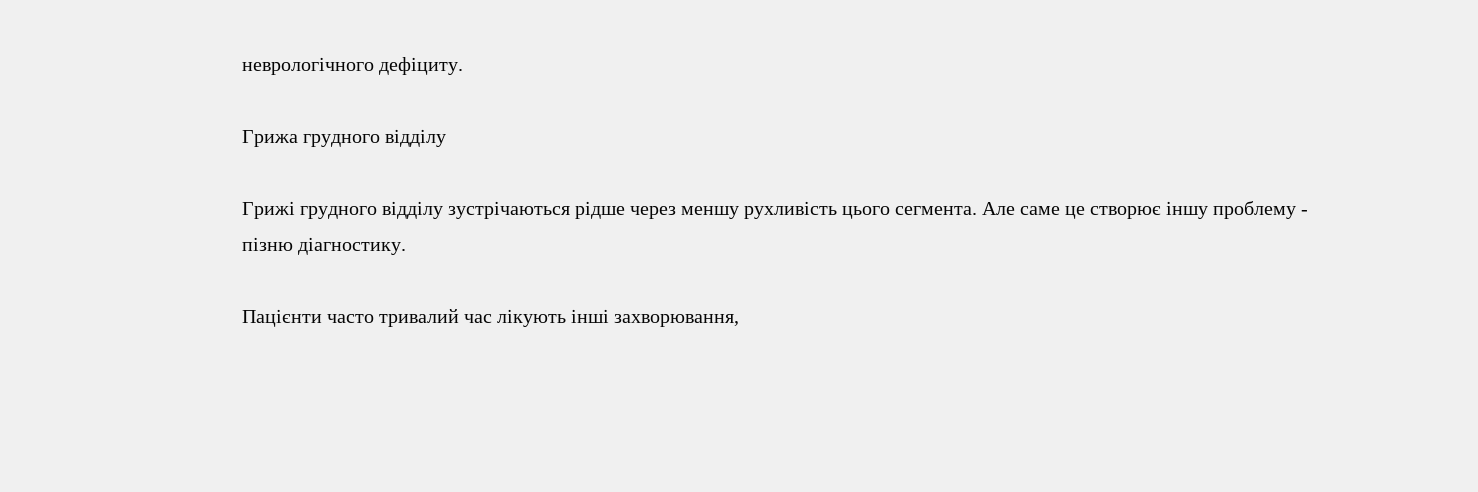неврологічного дефіциту.

Грижа грудного відділу

Грижі грудного відділу зустрічаються рідше через меншу рухливість цього сегмента. Але саме це створює іншу проблему - пізню діагностику.

Пацієнти часто тривалий час лікують інші захворювання,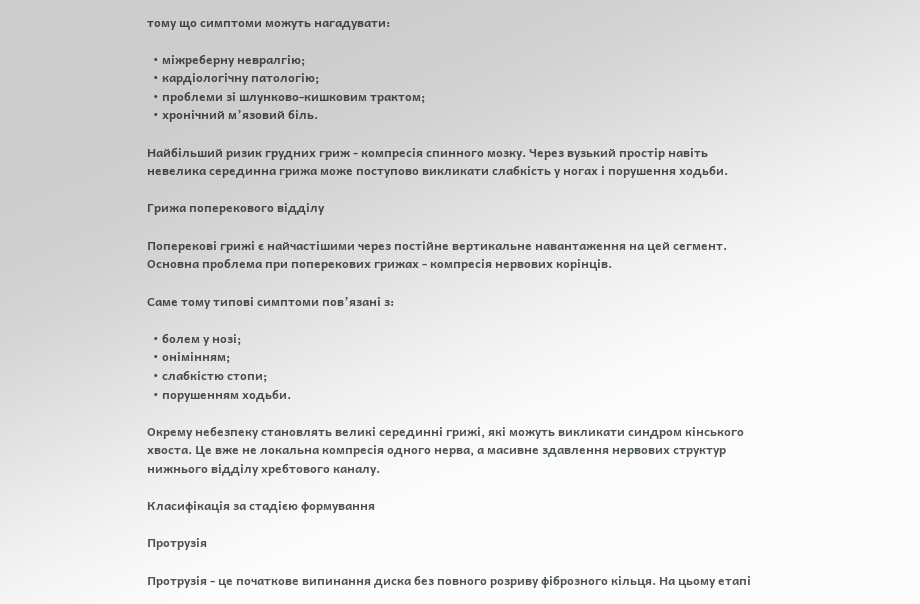тому що симптоми можуть нагадувати:

  • міжреберну невралгію;
  • кардіологічну патологію;
  • проблеми зі шлунково-кишковим трактом;
  • хронічний м’язовий біль.

Найбільший ризик грудних гриж - компресія спинного мозку. Через вузький простір навіть невелика серединна грижа може поступово викликати слабкість у ногах і порушення ходьби.

Грижа поперекового відділу

Поперекові грижі є найчастішими через постійне вертикальне навантаження на цей сегмент. Основна проблема при поперекових грижах - компресія нервових корінців.

Саме тому типові симптоми пов’язані з:

  • болем у нозі;
  • онімінням;
  • слабкістю стопи;
  • порушенням ходьби.

Окрему небезпеку становлять великі серединні грижі, які можуть викликати синдром кінського хвоста. Це вже не локальна компресія одного нерва, а масивне здавлення нервових структур нижнього відділу хребтового каналу.

Класифікація за стадією формування

Протрузія

Протрузія - це початкове випинання диска без повного розриву фіброзного кільця. На цьому етапі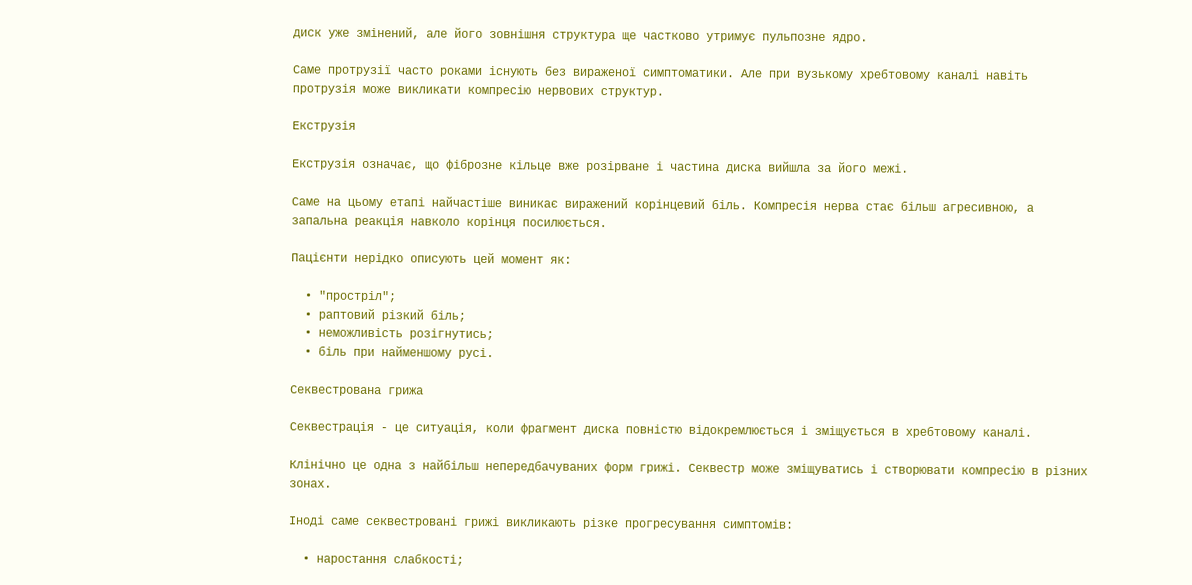диск уже змінений, але його зовнішня структура ще частково утримує пульпозне ядро.

Саме протрузії часто роками існують без вираженої симптоматики. Але при вузькому хребтовому каналі навіть протрузія може викликати компресію нервових структур.

Екструзія

Екструзія означає, що фіброзне кільце вже розірване і частина диска вийшла за його межі.

Саме на цьому етапі найчастіше виникає виражений корінцевий біль. Компресія нерва стає більш агресивною, а запальна реакція навколо корінця посилюється.

Пацієнти нерідко описують цей момент як:

  • "простріл";
  • раптовий різкий біль;
  • неможливість розігнутись;
  • біль при найменшому русі.

Секвестрована грижа

Секвестрація - це ситуація, коли фрагмент диска повністю відокремлюється і зміщується в хребтовому каналі.

Клінічно це одна з найбільш непередбачуваних форм грижі. Секвестр може зміщуватись і створювати компресію в різних зонах.

Іноді саме секвестровані грижі викликають різке прогресування симптомів:

  • наростання слабкості;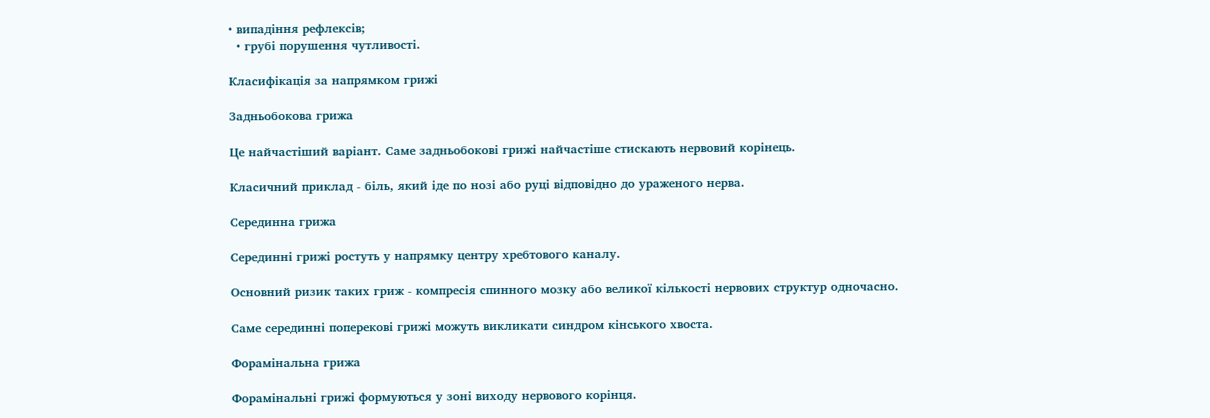• випадіння рефлексів;
  • грубі порушення чутливості.

Класифікація за напрямком грижі

Задньобокова грижа

Це найчастіший варіант. Саме задньобокові грижі найчастіше стискають нервовий корінець.

Класичний приклад - біль, який іде по нозі або руці відповідно до ураженого нерва.

Серединна грижа

Серединні грижі ростуть у напрямку центру хребтового каналу.

Основний ризик таких гриж - компресія спинного мозку або великої кількості нервових структур одночасно.

Саме серединні поперекові грижі можуть викликати синдром кінського хвоста.

Форамінальна грижа

Форамінальні грижі формуються у зоні виходу нервового корінця.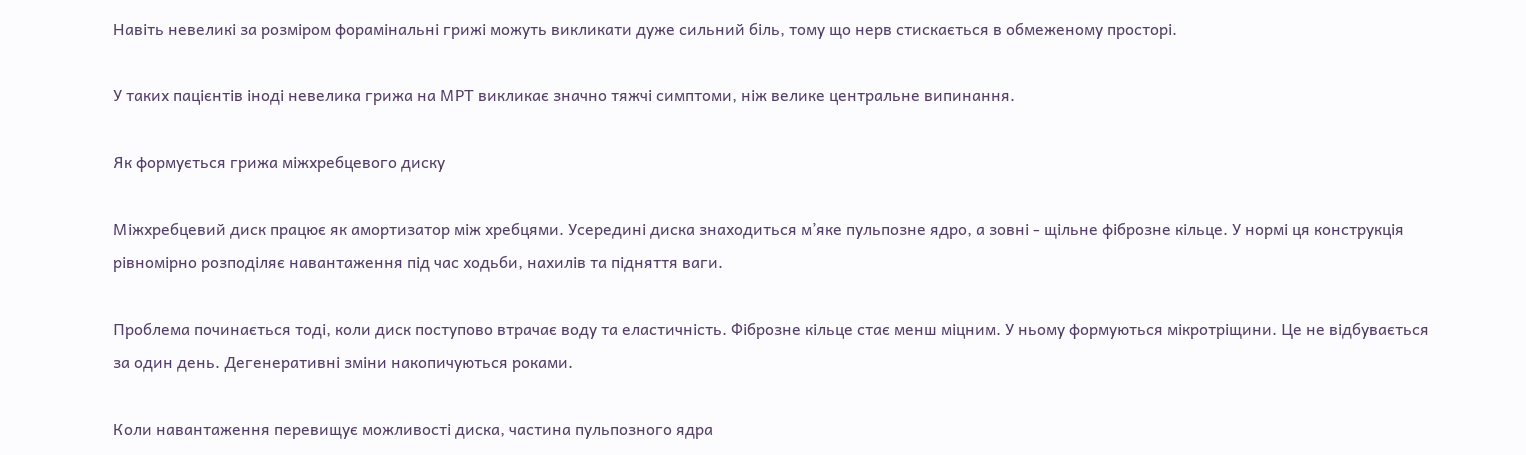Навіть невеликі за розміром форамінальні грижі можуть викликати дуже сильний біль, тому що нерв стискається в обмеженому просторі.

У таких пацієнтів іноді невелика грижа на МРТ викликає значно тяжчі симптоми, ніж велике центральне випинання.

Як формується грижа міжхребцевого диску

Міжхребцевий диск працює як амортизатор між хребцями. Усередині диска знаходиться м’яке пульпозне ядро, а зовні - щільне фіброзне кільце. У нормі ця конструкція рівномірно розподіляє навантаження під час ходьби, нахилів та підняття ваги.

Проблема починається тоді, коли диск поступово втрачає воду та еластичність. Фіброзне кільце стає менш міцним. У ньому формуються мікротріщини. Це не відбувається за один день. Дегенеративні зміни накопичуються роками.

Коли навантаження перевищує можливості диска, частина пульпозного ядра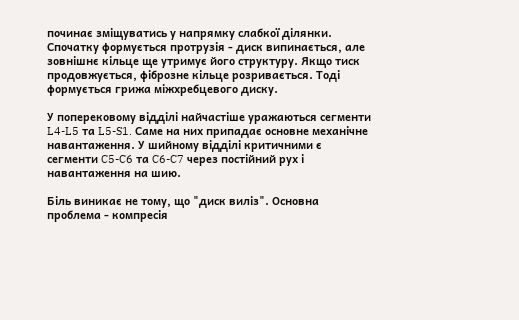починає зміщуватись у напрямку слабкої ділянки. Спочатку формується протрузія - диск випинається, але зовнішнє кільце ще утримує його структуру. Якщо тиск продовжується, фіброзне кільце розривається. Тоді формується грижа міжхребцевого диску.

У поперековому відділі найчастіше уражаються сегменти L4-L5 та L5-S1. Саме на них припадає основне механічне навантаження. У шийному відділі критичними є сегменти C5-C6 та C6-C7 через постійний рух і навантаження на шию.

Біль виникає не тому, що "диск виліз". Основна проблема - компресія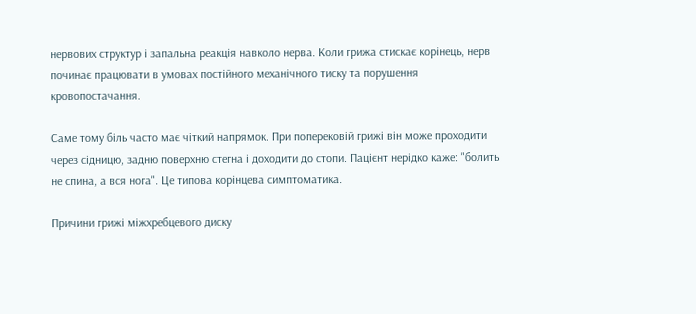нервових структур і запальна реакція навколо нерва. Коли грижа стискає корінець, нерв починає працювати в умовах постійного механічного тиску та порушення кровопостачання.

Саме тому біль часто має чіткий напрямок. При поперековій грижі він може проходити через сідницю, задню поверхню стегна і доходити до стопи. Пацієнт нерідко каже: "болить не спина, а вся нога". Це типова корінцева симптоматика.

Причини грижі міжхребцевого диску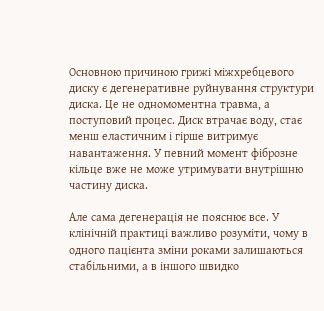Основною причиною грижі міжхребцевого диску є дегенеративне руйнування структури диска. Це не одномоментна травма, а поступовий процес. Диск втрачає воду, стає менш еластичним і гірше витримує навантаження. У певний момент фіброзне кільце вже не може утримувати внутрішню частину диска.

Але сама дегенерація не пояснює все. У клінічній практиці важливо розуміти, чому в одного пацієнта зміни роками залишаються стабільними, а в іншого швидко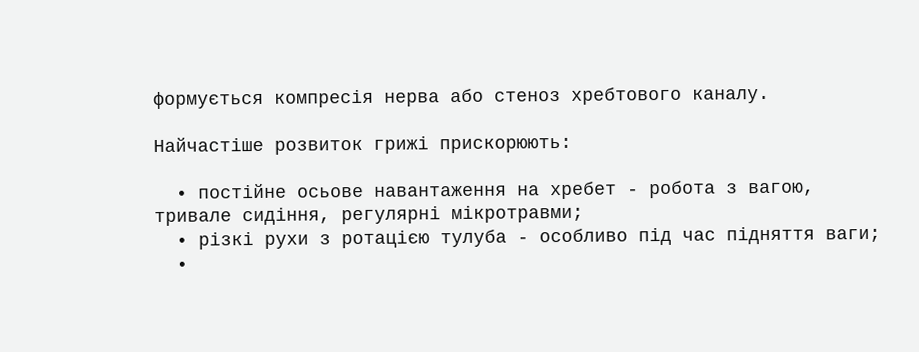формується компресія нерва або стеноз хребтового каналу.

Найчастіше розвиток грижі прискорюють:

  • постійне осьове навантаження на хребет - робота з вагою, тривале сидіння, регулярні мікротравми;
  • різкі рухи з ротацією тулуба - особливо під час підняття ваги;
  •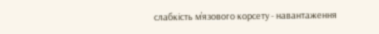слабкість м’язового корсету - навантаження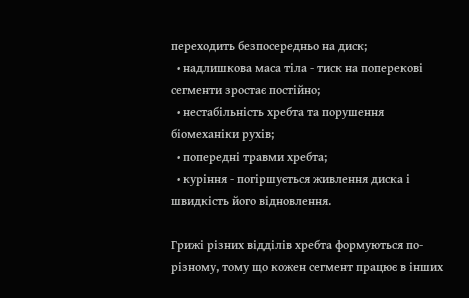переходить безпосередньо на диск;
  • надлишкова маса тіла - тиск на поперекові сегменти зростає постійно;
  • нестабільність хребта та порушення біомеханіки рухів;
  • попередні травми хребта;
  • куріння - погіршується живлення диска і швидкість його відновлення.

Грижі різних відділів хребта формуються по-різному, тому що кожен сегмент працює в інших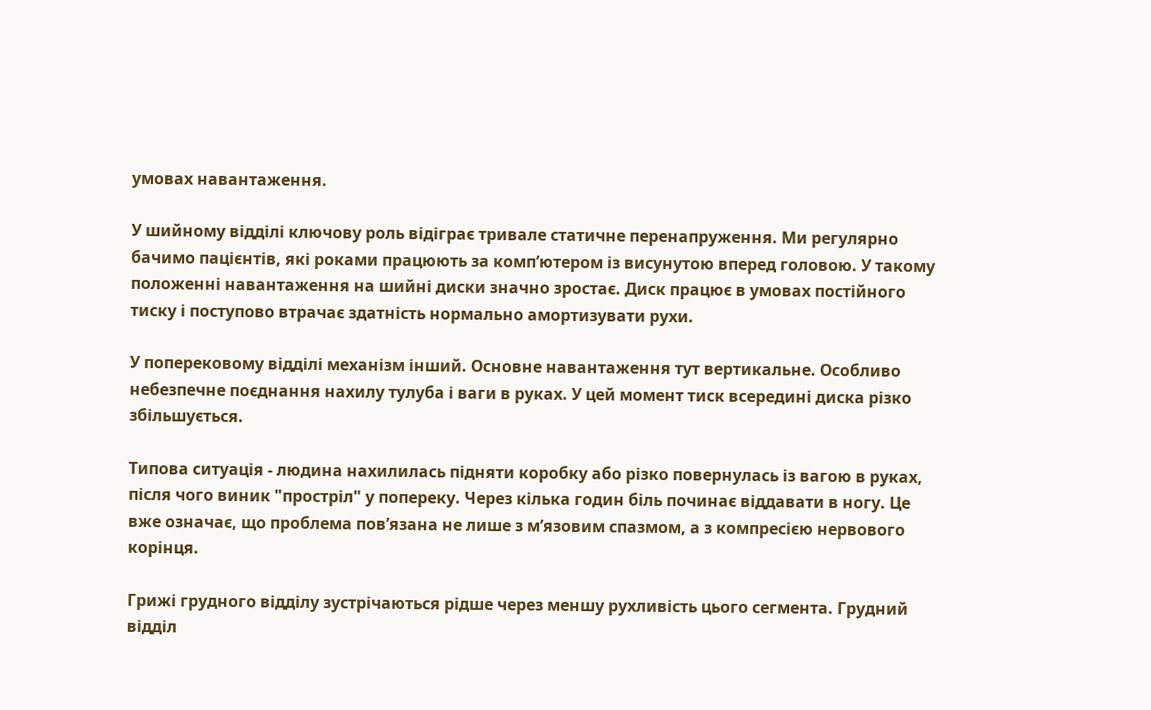умовах навантаження.

У шийному відділі ключову роль відіграє тривале статичне перенапруження. Ми регулярно бачимо пацієнтів, які роками працюють за комп’ютером із висунутою вперед головою. У такому положенні навантаження на шийні диски значно зростає. Диск працює в умовах постійного тиску і поступово втрачає здатність нормально амортизувати рухи.

У поперековому відділі механізм інший. Основне навантаження тут вертикальне. Особливо небезпечне поєднання нахилу тулуба і ваги в руках. У цей момент тиск всередині диска різко збільшується.

Типова ситуація - людина нахилилась підняти коробку або різко повернулась із вагою в руках, після чого виник "простріл" у попереку. Через кілька годин біль починає віддавати в ногу. Це вже означає, що проблема пов’язана не лише з м’язовим спазмом, а з компресією нервового корінця.

Грижі грудного відділу зустрічаються рідше через меншу рухливість цього сегмента. Грудний відділ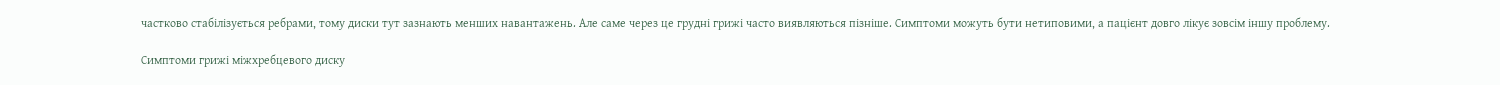частково стабілізується ребрами, тому диски тут зазнають менших навантажень. Але саме через це грудні грижі часто виявляються пізніше. Симптоми можуть бути нетиповими, а пацієнт довго лікує зовсім іншу проблему.

Симптоми грижі міжхребцевого диску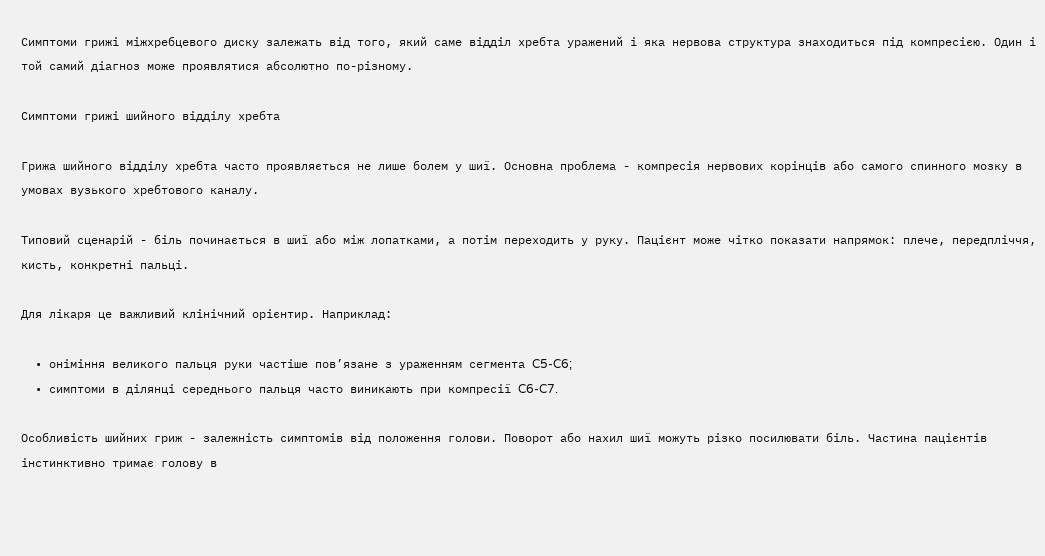Симптоми грижі міжхребцевого диску залежать від того, який саме відділ хребта уражений і яка нервова структура знаходиться під компресією. Один і той самий діагноз може проявлятися абсолютно по-різному.

Симптоми грижі шийного відділу хребта

Грижа шийного відділу хребта часто проявляється не лише болем у шиї. Основна проблема - компресія нервових корінців або самого спинного мозку в умовах вузького хребтового каналу.

Типовий сценарій - біль починається в шиї або між лопатками, а потім переходить у руку. Пацієнт може чітко показати напрямок: плече, передпліччя, кисть, конкретні пальці.

Для лікаря це важливий клінічний орієнтир. Наприклад:

  • оніміння великого пальця руки частіше пов’язане з ураженням сегмента C5-C6;
  • симптоми в ділянці середнього пальця часто виникають при компресії C6-C7.

Особливість шийних гриж - залежність симптомів від положення голови. Поворот або нахил шиї можуть різко посилювати біль. Частина пацієнтів інстинктивно тримає голову в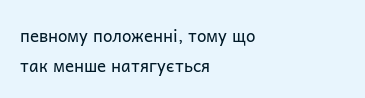певному положенні, тому що так менше натягується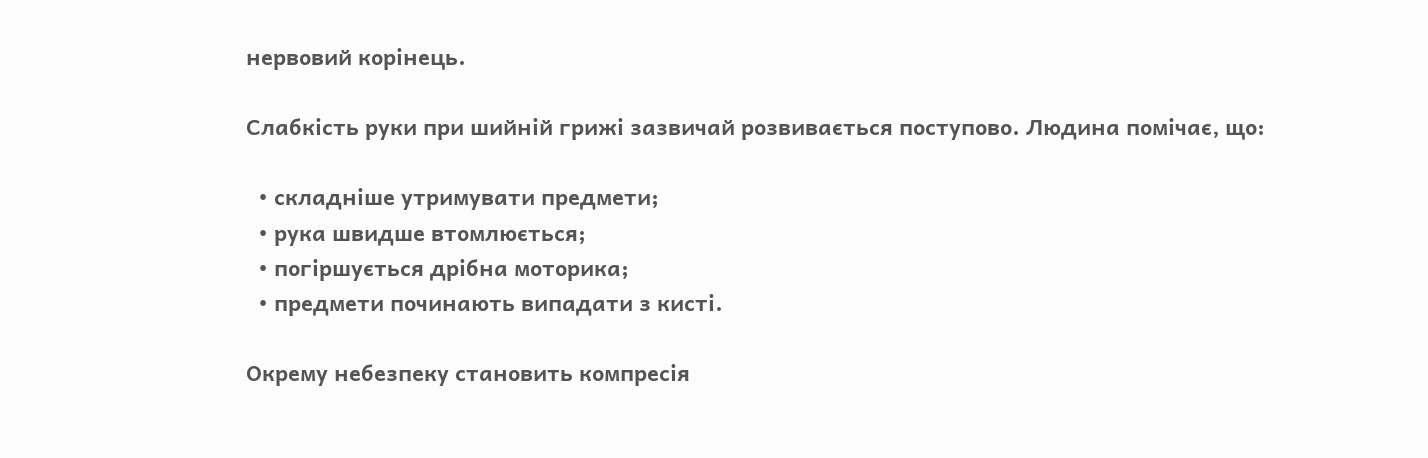нервовий корінець.

Слабкість руки при шийній грижі зазвичай розвивається поступово. Людина помічає, що:

  • складніше утримувати предмети;
  • рука швидше втомлюється;
  • погіршується дрібна моторика;
  • предмети починають випадати з кисті.

Окрему небезпеку становить компресія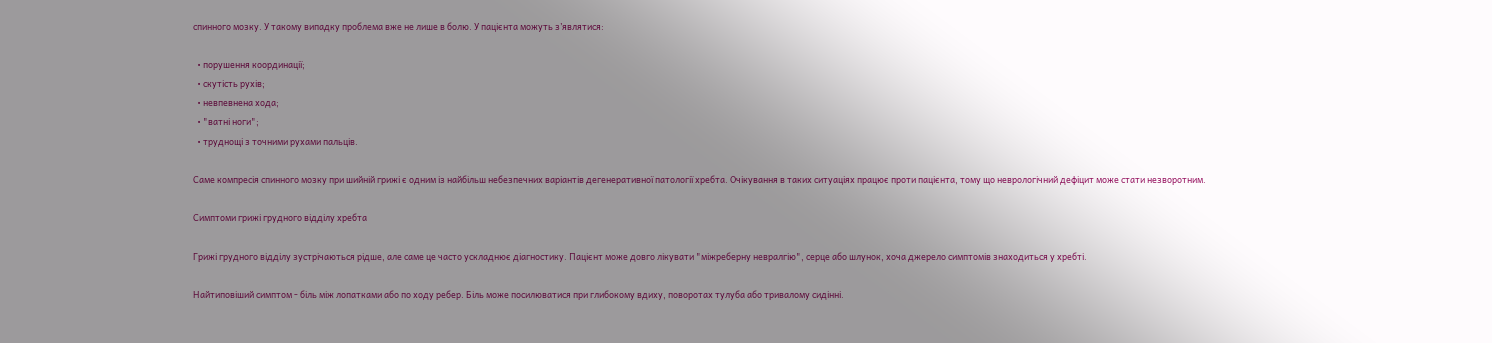спинного мозку. У такому випадку проблема вже не лише в болю. У пацієнта можуть з’являтися:

  • порушення координації;
  • скутість рухів;
  • невпевнена хода;
  • "ватні ноги";
  • труднощі з точними рухами пальців.

Саме компресія спинного мозку при шийній грижі є одним із найбільш небезпечних варіантів дегенеративної патології хребта. Очікування в таких ситуаціях працює проти пацієнта, тому що неврологічний дефіцит може стати незворотним.

Симптоми грижі грудного відділу хребта

Грижі грудного відділу зустрічаються рідше, але саме це часто ускладнює діагностику. Пацієнт може довго лікувати "міжреберну невралгію", серце або шлунок, хоча джерело симптомів знаходиться у хребті.

Найтиповіший симптом - біль між лопатками або по ходу ребер. Біль може посилюватися при глибокому вдиху, поворотах тулуба або тривалому сидінні.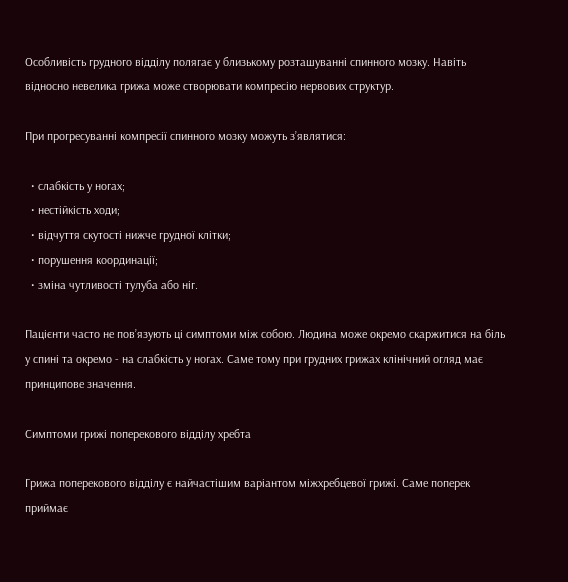Особливість грудного відділу полягає у близькому розташуванні спинного мозку. Навіть відносно невелика грижа може створювати компресію нервових структур.

При прогресуванні компресії спинного мозку можуть з’являтися:

  • слабкість у ногах;
  • нестійкість ходи;
  • відчуття скутості нижче грудної клітки;
  • порушення координації;
  • зміна чутливості тулуба або ніг.

Пацієнти часто не пов’язують ці симптоми між собою. Людина може окремо скаржитися на біль у спині та окремо - на слабкість у ногах. Саме тому при грудних грижах клінічний огляд має принципове значення.

Симптоми грижі поперекового відділу хребта

Грижа поперекового відділу є найчастішим варіантом міжхребцевої грижі. Саме поперек приймає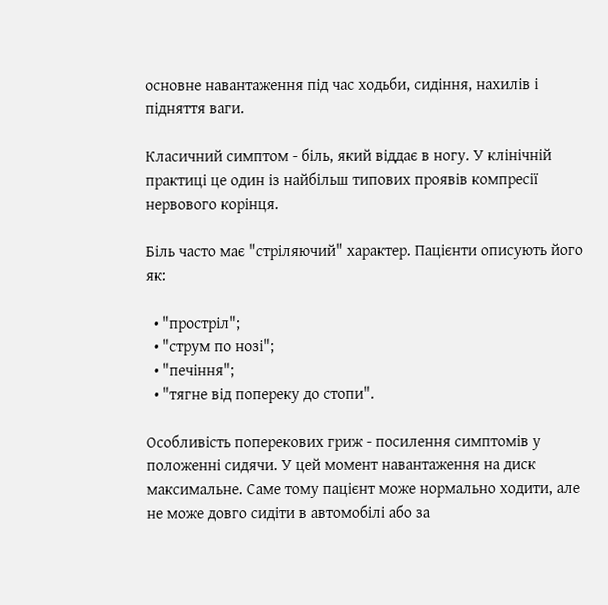основне навантаження під час ходьби, сидіння, нахилів і підняття ваги.

Класичний симптом - біль, який віддає в ногу. У клінічній практиці це один із найбільш типових проявів компресії нервового корінця.

Біль часто має "стріляючий" характер. Пацієнти описують його як:

  • "простріл";
  • "струм по нозі";
  • "печіння";
  • "тягне від попереку до стопи".

Особливість поперекових гриж - посилення симптомів у положенні сидячи. У цей момент навантаження на диск максимальне. Саме тому пацієнт може нормально ходити, але не може довго сидіти в автомобілі або за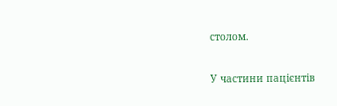столом.

У частини пацієнтів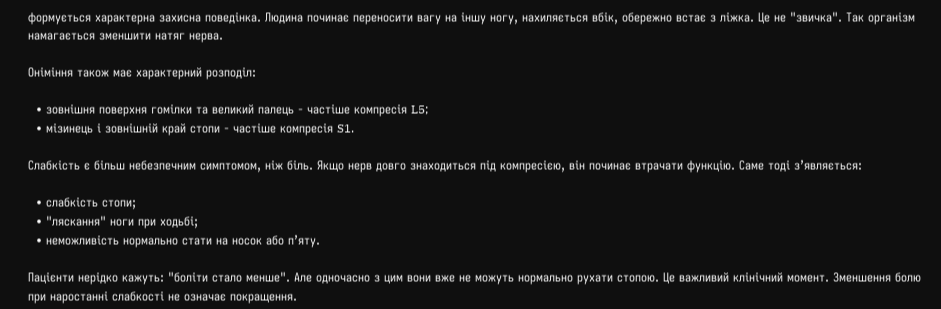формується характерна захисна поведінка. Людина починає переносити вагу на іншу ногу, нахиляється вбік, обережно встає з ліжка. Це не "звичка". Так організм намагається зменшити натяг нерва.

Оніміння також має характерний розподіл:

  • зовнішня поверхня гомілки та великий палець - частіше компресія L5;
  • мізинець і зовнішній край стопи - частіше компресія S1.

Слабкість є більш небезпечним симптомом, ніж біль. Якщо нерв довго знаходиться під компресією, він починає втрачати функцію. Саме тоді з’являється:

  • слабкість стопи;
  • "ляскання" ноги при ходьбі;
  • неможливість нормально стати на носок або п’яту.

Пацієнти нерідко кажуть: "боліти стало менше". Але одночасно з цим вони вже не можуть нормально рухати стопою. Це важливий клінічний момент. Зменшення болю при наростанні слабкості не означає покращення.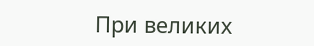При великих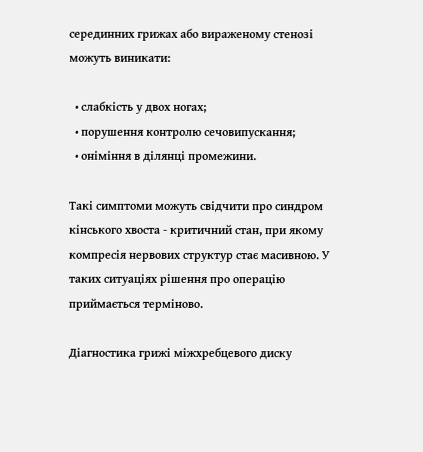серединних грижах або вираженому стенозі можуть виникати:

  • слабкість у двох ногах;
  • порушення контролю сечовипускання;
  • оніміння в ділянці промежини.

Такі симптоми можуть свідчити про синдром кінського хвоста - критичний стан, при якому компресія нервових структур стає масивною. У таких ситуаціях рішення про операцію приймається терміново.

Діагностика грижі міжхребцевого диску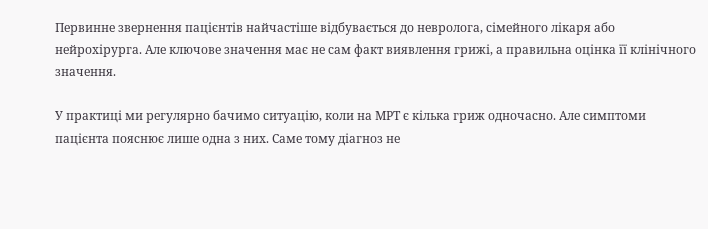Первинне звернення пацієнтів найчастіше відбувається до невролога, сімейного лікаря або нейрохірурга. Але ключове значення має не сам факт виявлення грижі, а правильна оцінка її клінічного значення.

У практиці ми регулярно бачимо ситуацію, коли на МРТ є кілька гриж одночасно. Але симптоми пацієнта пояснює лише одна з них. Саме тому діагноз не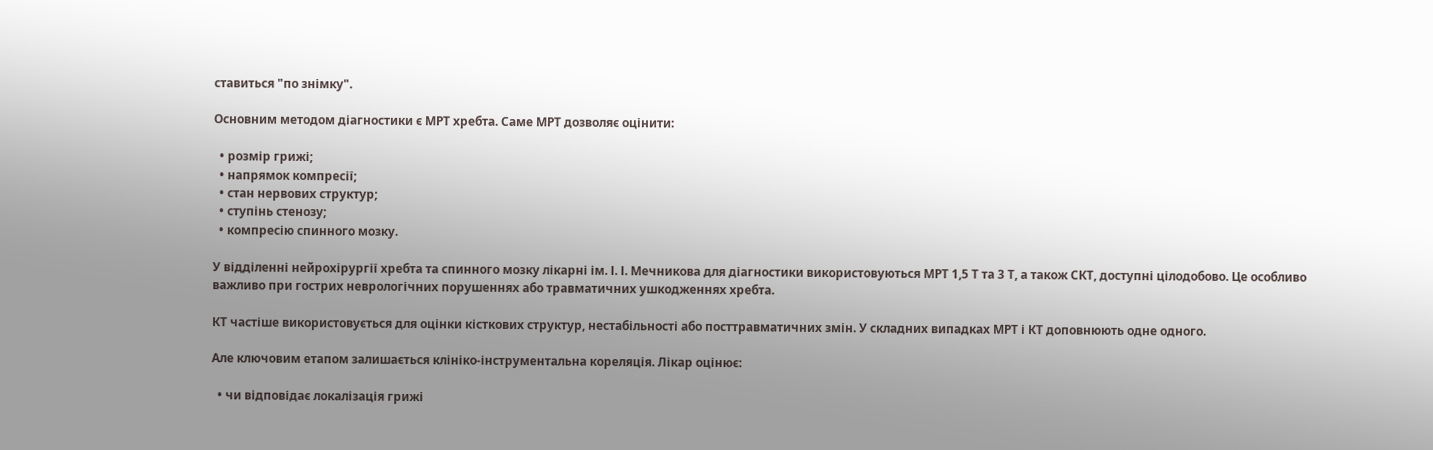ставиться "по знімку".

Основним методом діагностики є МРТ хребта. Саме МРТ дозволяє оцінити:

  • розмір грижі;
  • напрямок компресії;
  • стан нервових структур;
  • ступінь стенозу;
  • компресію спинного мозку.

У відділенні нейрохірургії хребта та спинного мозку лікарні ім. І. І. Мечникова для діагностики використовуються МРТ 1,5 Т та 3 Т, а також СКТ, доступні цілодобово. Це особливо важливо при гострих неврологічних порушеннях або травматичних ушкодженнях хребта.

КТ частіше використовується для оцінки кісткових структур, нестабільності або посттравматичних змін. У складних випадках МРТ і КТ доповнюють одне одного.

Але ключовим етапом залишається клініко-інструментальна кореляція. Лікар оцінює:

  • чи відповідає локалізація грижі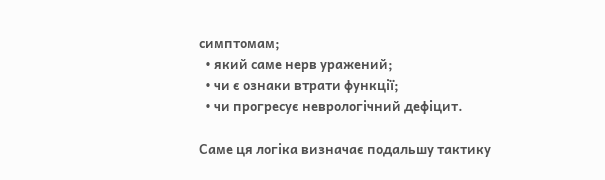симптомам;
  • який саме нерв уражений;
  • чи є ознаки втрати функції;
  • чи прогресує неврологічний дефіцит.

Саме ця логіка визначає подальшу тактику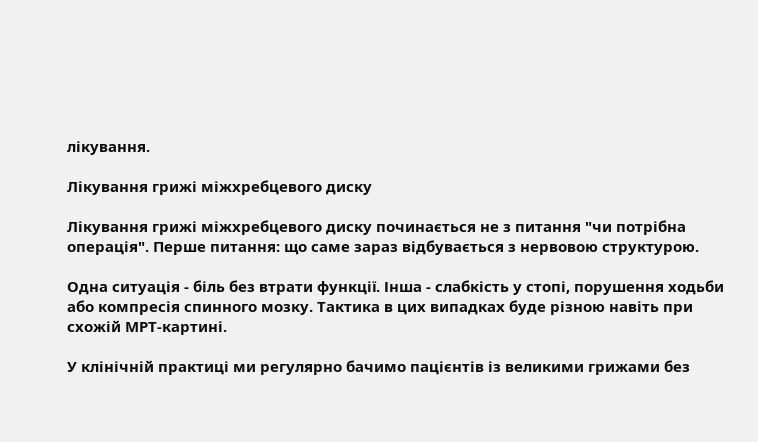лікування.

Лікування грижі міжхребцевого диску

Лікування грижі міжхребцевого диску починається не з питання "чи потрібна операція". Перше питання: що саме зараз відбувається з нервовою структурою.

Одна ситуація - біль без втрати функції. Інша - слабкість у стопі, порушення ходьби або компресія спинного мозку. Тактика в цих випадках буде різною навіть при схожій МРТ-картині.

У клінічній практиці ми регулярно бачимо пацієнтів із великими грижами без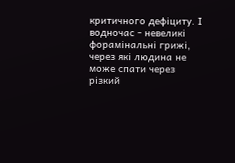критичного дефіциту. І водночас - невеликі форамінальні грижі, через які людина не може спати через різкий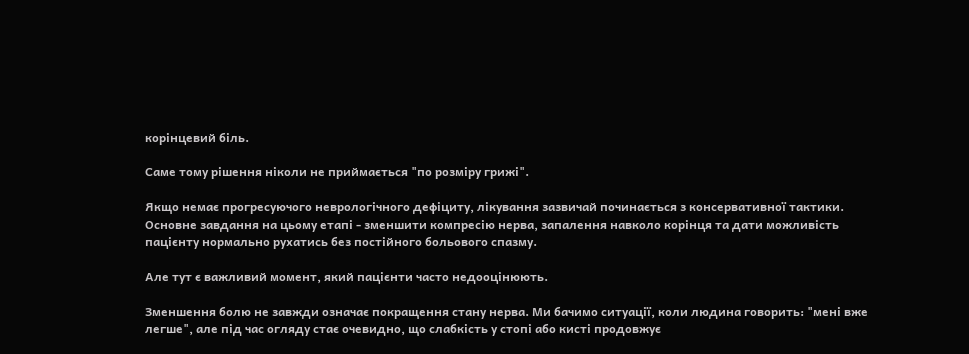корінцевий біль.

Саме тому рішення ніколи не приймається "по розміру грижі".

Якщо немає прогресуючого неврологічного дефіциту, лікування зазвичай починається з консервативної тактики. Основне завдання на цьому етапі - зменшити компресію нерва, запалення навколо корінця та дати можливість пацієнту нормально рухатись без постійного больового спазму.

Але тут є важливий момент, який пацієнти часто недооцінюють.

Зменшення болю не завжди означає покращення стану нерва. Ми бачимо ситуації, коли людина говорить: "мені вже легше", але під час огляду стає очевидно, що слабкість у стопі або кисті продовжує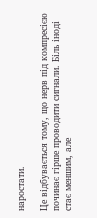наростати.

Це відбувається тому, що нерв під компресією починає гірше проводити сигнали. Біль іноді стає меншим, але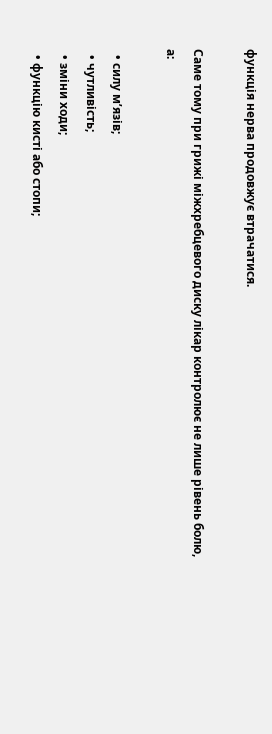функція нерва продовжує втрачатися.

Саме тому при грижі міжхребцевого диску лікар контролює не лише рівень болю, а:

  • силу м’язів;
  • чутливість;
  • зміни ходи;
  • функцію кисті або стопи;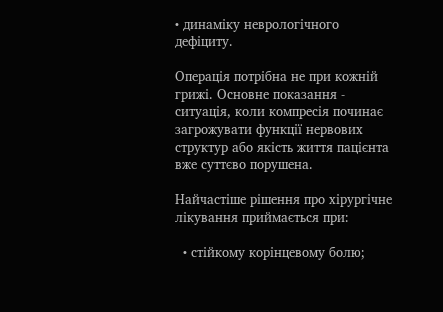• динаміку неврологічного дефіциту.

Операція потрібна не при кожній грижі. Основне показання - ситуація, коли компресія починає загрожувати функції нервових структур або якість життя пацієнта вже суттєво порушена.

Найчастіше рішення про хірургічне лікування приймається при:

  • стійкому корінцевому болю;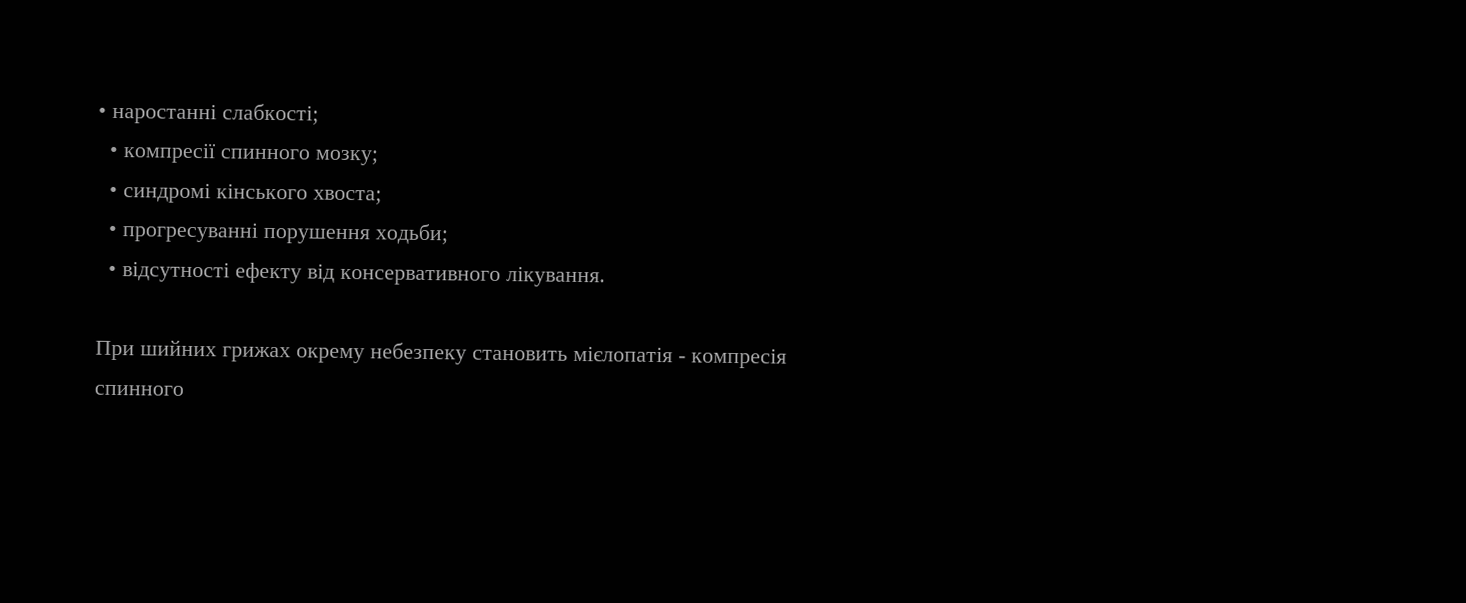• наростанні слабкості;
  • компресії спинного мозку;
  • синдромі кінського хвоста;
  • прогресуванні порушення ходьби;
  • відсутності ефекту від консервативного лікування.

При шийних грижах окрему небезпеку становить мієлопатія - компресія спинного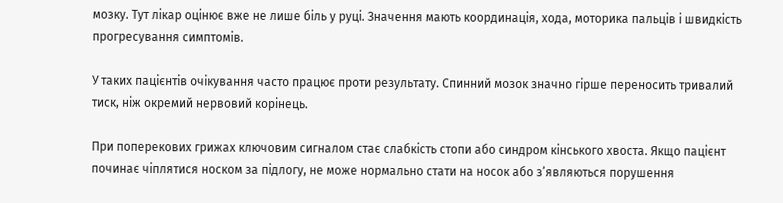мозку. Тут лікар оцінює вже не лише біль у руці. Значення мають координація, хода, моторика пальців і швидкість прогресування симптомів.

У таких пацієнтів очікування часто працює проти результату. Спинний мозок значно гірше переносить тривалий тиск, ніж окремий нервовий корінець.

При поперекових грижах ключовим сигналом стає слабкість стопи або синдром кінського хвоста. Якщо пацієнт починає чіплятися носком за підлогу, не може нормально стати на носок або з’являються порушення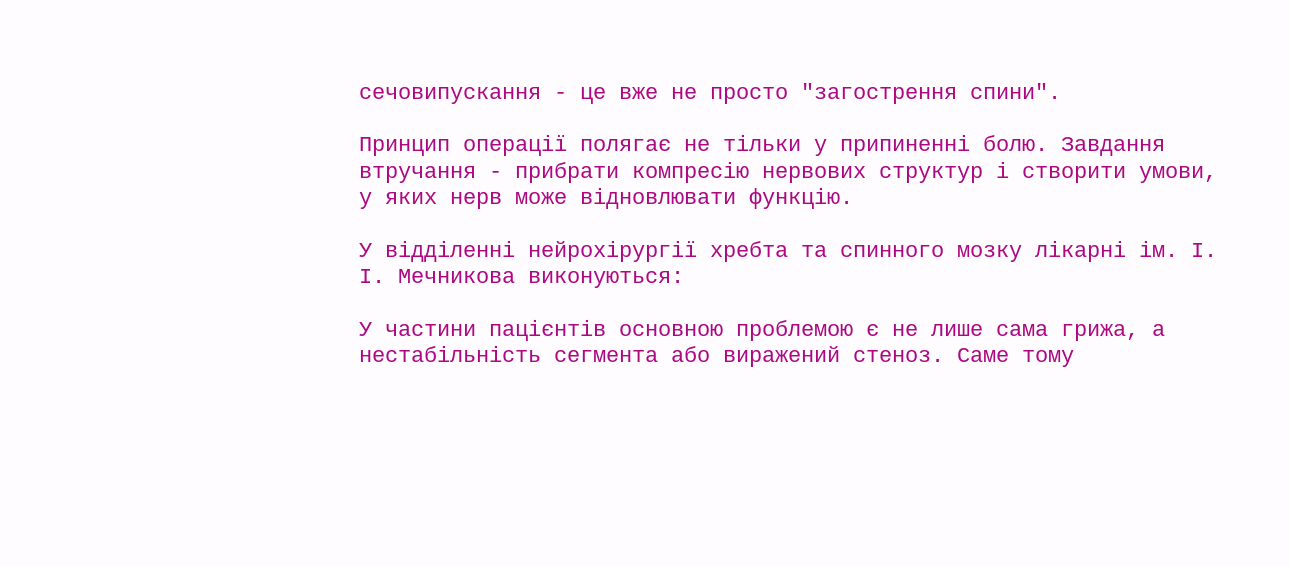сечовипускання - це вже не просто "загострення спини".

Принцип операції полягає не тільки у припиненні болю. Завдання втручання - прибрати компресію нервових структур і створити умови, у яких нерв може відновлювати функцію.

У відділенні нейрохірургії хребта та спинного мозку лікарні ім. І. І. Мечникова виконуються:

У частини пацієнтів основною проблемою є не лише сама грижа, а нестабільність сегмента або виражений стеноз. Саме тому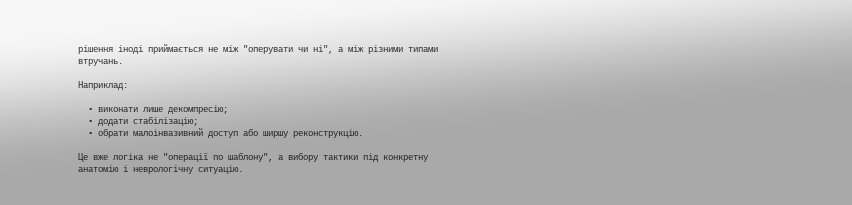рішення іноді приймається не між "оперувати чи ні", а між різними типами втручань.

Наприклад:

  • виконати лише декомпресію;
  • додати стабілізацію;
  • обрати малоінвазивний доступ або ширшу реконструкцію.

Це вже логіка не "операції по шаблону", а вибору тактики під конкретну анатомію і неврологічну ситуацію.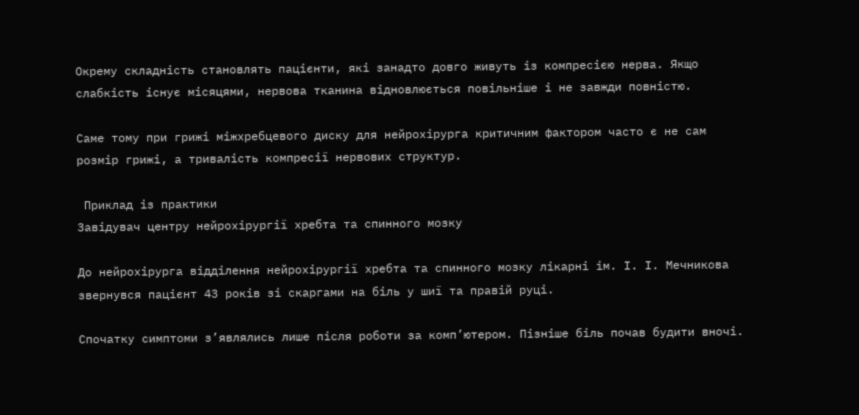Окрему складність становлять пацієнти, які занадто довго живуть із компресією нерва. Якщо слабкість існує місяцями, нервова тканина відновлюється повільніше і не завжди повністю.

Саме тому при грижі міжхребцевого диску для нейрохірурга критичним фактором часто є не сам розмір грижі, а тривалість компресії нервових структур.

 Приклад із практики
Завідувач центру нейрохірургії хребта та спинного мозку

До нейрохірурга відділення нейрохірургії хребта та спинного мозку лікарні ім. І. І. Мечникова звернувся пацієнт 43 років зі скаргами на біль у шиї та правій руці.

Спочатку симптоми з’являлись лише після роботи за комп’ютером. Пізніше біль почав будити вночі.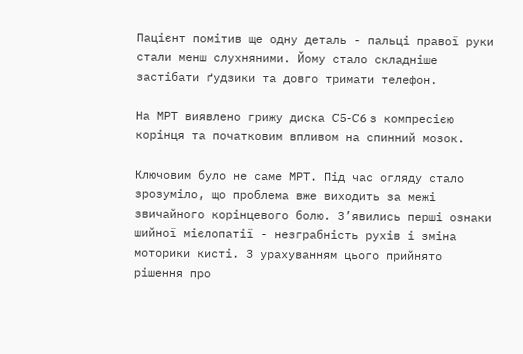Пацієнт помітив ще одну деталь - пальці правої руки стали менш слухняними. Йому стало складніше застібати ґудзики та довго тримати телефон.

На МРТ виявлено грижу диска C5-C6 з компресією корінця та початковим впливом на спинний мозок.

Ключовим було не саме МРТ. Під час огляду стало зрозуміло, що проблема вже виходить за межі звичайного корінцевого болю. З’явились перші ознаки шийної мієлопатії - незграбність рухів і зміна моторики кисті. З урахуванням цього прийнято рішення про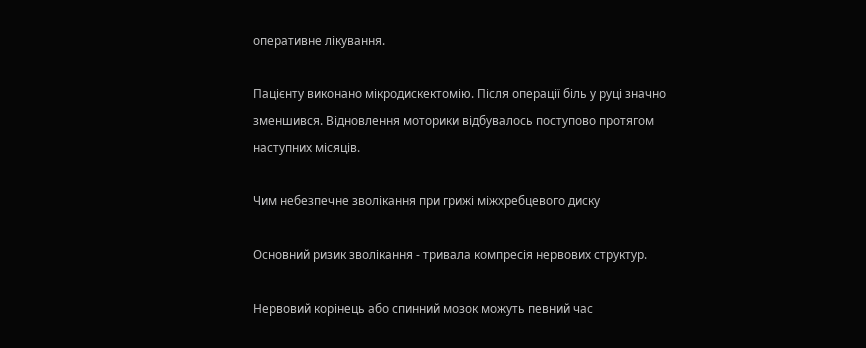оперативне лікування.

Пацієнту виконано мікродискектомію. Після операції біль у руці значно зменшився. Відновлення моторики відбувалось поступово протягом наступних місяців.

Чим небезпечне зволікання при грижі міжхребцевого диску

Основний ризик зволікання - тривала компресія нервових структур.

Нервовий корінець або спинний мозок можуть певний час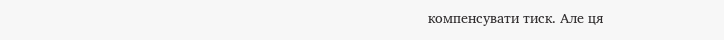компенсувати тиск. Але ця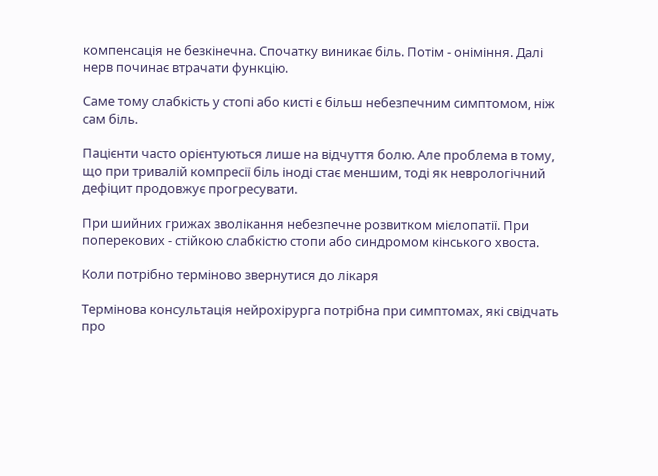компенсація не безкінечна. Спочатку виникає біль. Потім - оніміння. Далі нерв починає втрачати функцію.

Саме тому слабкість у стопі або кисті є більш небезпечним симптомом, ніж сам біль.

Пацієнти часто орієнтуються лише на відчуття болю. Але проблема в тому, що при тривалій компресії біль іноді стає меншим, тоді як неврологічний дефіцит продовжує прогресувати.

При шийних грижах зволікання небезпечне розвитком мієлопатії. При поперекових - стійкою слабкістю стопи або синдромом кінського хвоста.

Коли потрібно терміново звернутися до лікаря

Термінова консультація нейрохірурга потрібна при симптомах, які свідчать про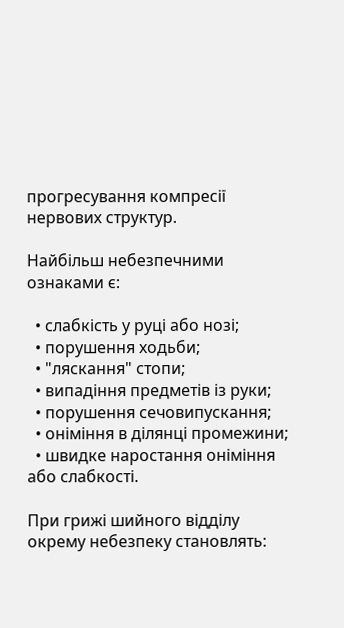прогресування компресії нервових структур.

Найбільш небезпечними ознаками є:

  • слабкість у руці або нозі;
  • порушення ходьби;
  • "ляскання" стопи;
  • випадіння предметів із руки;
  • порушення сечовипускання;
  • оніміння в ділянці промежини;
  • швидке наростання оніміння або слабкості.

При грижі шийного відділу окрему небезпеку становлять: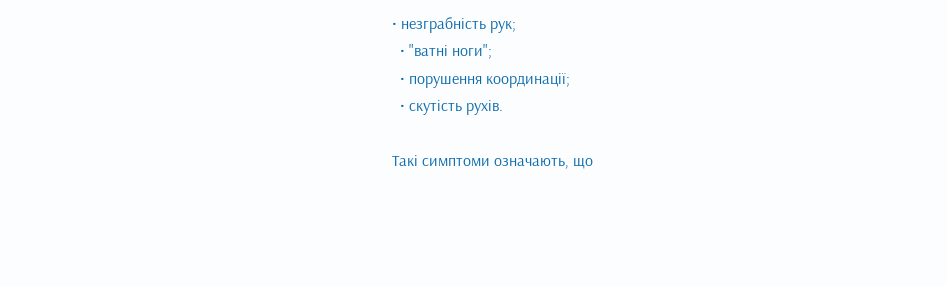• незграбність рук;
  • "ватні ноги";
  • порушення координації;
  • скутість рухів.

Такі симптоми означають, що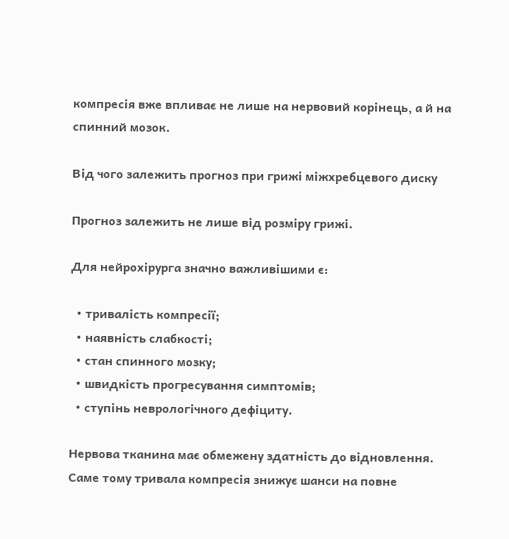компресія вже впливає не лише на нервовий корінець, а й на спинний мозок.

Від чого залежить прогноз при грижі міжхребцевого диску

Прогноз залежить не лише від розміру грижі.

Для нейрохірурга значно важливішими є:

  • тривалість компресії;
  • наявність слабкості;
  • стан спинного мозку;
  • швидкість прогресування симптомів;
  • ступінь неврологічного дефіциту.

Нервова тканина має обмежену здатність до відновлення. Саме тому тривала компресія знижує шанси на повне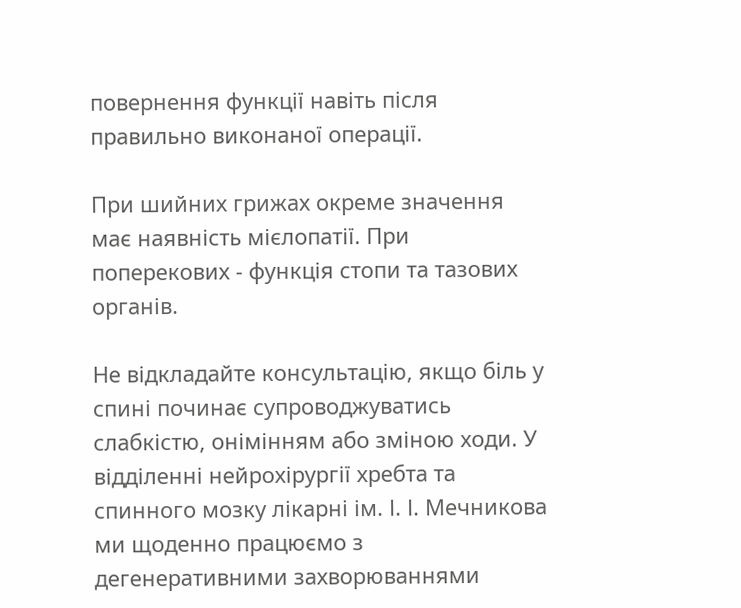повернення функції навіть після правильно виконаної операції.

При шийних грижах окреме значення має наявність мієлопатії. При поперекових - функція стопи та тазових органів.

Не відкладайте консультацію, якщо біль у спині починає супроводжуватись слабкістю, онімінням або зміною ходи. У відділенні нейрохірургії хребта та спинного мозку лікарні ім. І. І. Мечникова ми щоденно працюємо з дегенеративними захворюваннями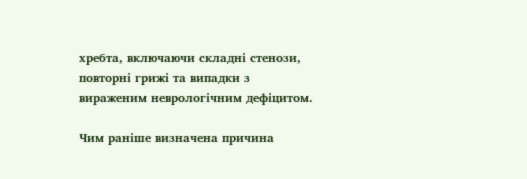хребта, включаючи складні стенози, повторні грижі та випадки з вираженим неврологічним дефіцитом.

Чим раніше визначена причина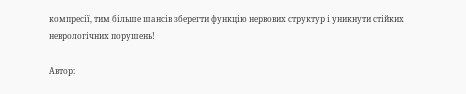компресії, тим більше шансів зберегти функцію нервових структур і уникнути стійких неврологічних порушень!

Автор: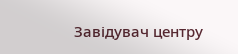Завідувач центру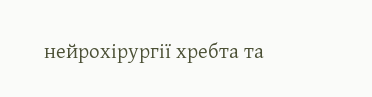нейрохірургії хребта та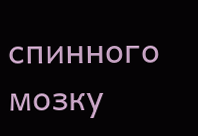спинного мозку